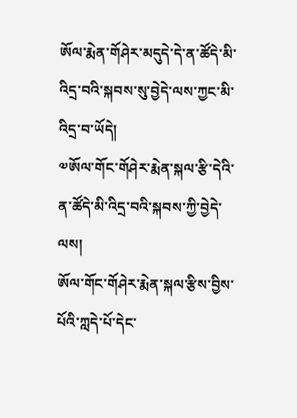ཨོལ་རྨེན་གོཤེར་མདུདེ་དེ་ན་ཚོདེ་མི་འིདྲ་བའི་སྐབས་སུ་བྱེདེ་ལས་ཀྱང་མི་འིདྲ་བ་ཡོདེ།
༧ཨོལ་གོང་གོཤེར་རྨེན་སྐལ་རྩི་དེའི་ན་ཚོདེ་མི་འིདྲ་བའི་སྐབས་ཀྱི་བྱེདེ་ལས།
ཨོལ་གོང་གོཤེར་རྨེན་སྐལ་རྩིས་བྱིས་པོའི་ཀླདེ་པོ་དེང་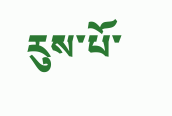རུས་པོ་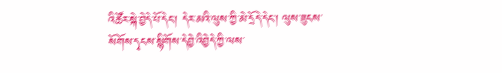འིཚོར་སྐེ་བྱེདེ་པོ་དེང་། དེར་མའི་ལུས་ཀྱི་མེ་དྲོདེ་དེང་། ལུས་ཟུངས་སོགོས་དྭངས་སྙིགོས་དེབྱེ་འིབྱེདེ་ཀྱི་ལས་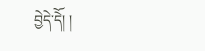བྱེདེ་དེོ། །